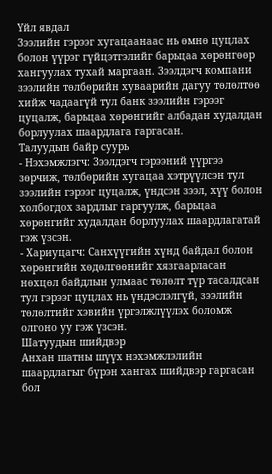Үйл явдал
Зээлийн гэрээг хугацаанаас нь өмнө цуцлах болон үүрэг гүйцэтгэлийг барьцаа хөрөнгөөр хангуулах тухай маргаан. Зээлдэгч компани зээлийн төлбөрийн хуваарийн дагуу төлөлтөө хийж чадаагүй тул банк зээлийн гэрээг цуцалж, барьцаа хөрөнгийг албадан худалдан борлуулах шаардлага гаргасан.
Талуудын байр суурь
- Нэхэмжлэгч: Зээлдэгч гэрээний үүргээ зөрчиж, төлбөрийн хугацаа хэтрүүлсэн тул зээлийн гэрээг цуцалж, үндсэн зээл, хүү болон холбогдох зардлыг гаргуулж, барьцаа хөрөнгийг худалдан борлуулах шаардлагатай гэж үзсэн.
- Хариуцагч: Санхүүгийн хүнд байдал болон хөрөнгийн хөдөлгөөнийг хязгаарласан нөхцөл байдлын улмаас төлөлт түр тасалдсан тул гэрээг цуцлах нь үндэслэлгүй, зээлийн төлөлтийг хэвийн үргэлжлүүлэх боломж олгоно уу гэж үзсэн.
Шатуудын шийдвэр
Анхан шатны шүүх нэхэмжлэлийн шаардлагыг бүрэн хангах шийдвэр гаргасан бол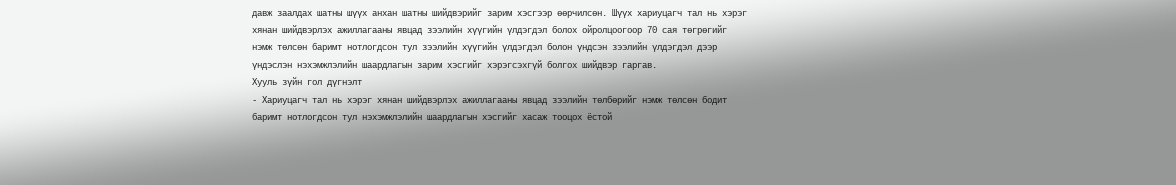давж заалдах шатны шүүх анхан шатны шийдвэрийг зарим хэсгээр өөрчилсөн. Шүүх хариуцагч тал нь хэрэг хянан шийдвэрлэх ажиллагааны явцад зээлийн хүүгийн үлдэгдэл болох ойролцоогоор 70 сая төгрөгийг нэмж төлсөн баримт нотлогдсон тул зээлийн хүүгийн үлдэгдэл болон үндсэн зээлийн үлдэгдэл дээр үндэслэн нэхэмжлэлийн шаардлагын зарим хэсгийг хэрэгсэхгүй болгох шийдвэр гаргав.
Хууль зүйн гол дүгнэлт
- Хариуцагч тал нь хэрэг хянан шийдвэрлэх ажиллагааны явцад зээлийн төлбөрийг нэмж төлсөн бодит баримт нотлогдсон тул нэхэмжлэлийн шаардлагын хэсгийг хасаж тооцох ёстой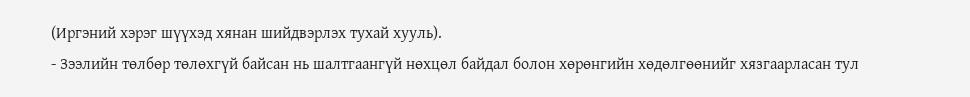(Иргэний хэрэг шүүхэд хянан шийдвэрлэх тухай хууль).
- Зээлийн төлбөр төлөхгүй байсан нь шалтгаангүй нөхцөл байдал болон хөрөнгийн хөдөлгөөнийг хязгаарласан тул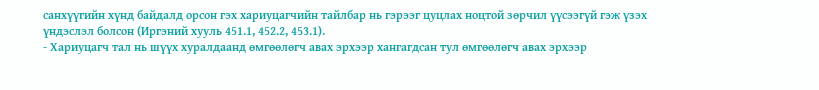санхүүгийн хүнд байдалд орсон гэх хариуцагчийн тайлбар нь гэрээг цуцлах ноцтой зөрчил үүсээгүй гэж үзэх үндэслэл болсон (Иргэний хууль 451.1, 452.2, 453.1).
- Хариуцагч тал нь шүүх хуралдаанд өмгөөлөгч авах эрхээр хангагдсан тул өмгөөлөгч авах эрхээр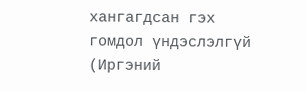хангагдсан гэх гомдол үндэслэлгүй (Иргэний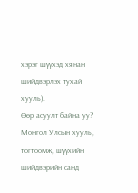хэрэг шүүхэд хянан шийдвэрлэх тухай хууль).
Өөр асуулт байна уу?
Монгол Улсын хууль, тогтоомж, шүүхийн шийдвэрийн санд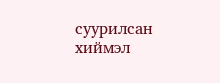суурилсан хиймэл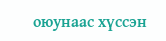оюунаас хүссэн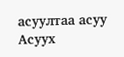асуултаа асуу
Асуух